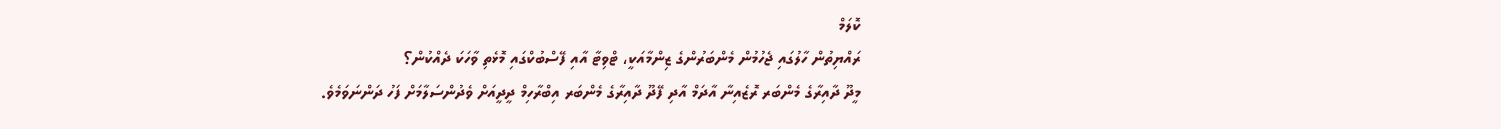ކޮލަމް
ރައްޔިތުން ހާލުގައި ޖެހުމުން މެންބަރުންގެ ޒިންމާއަކީ، ޓްވިޓާ އާއި ފޭސްބުކްގައި މޮޅެތި ވާހަކަ ދެއްކުން؟
މީދޫ ދާއިރާގެ މެންބަރ ރޮޒެއިނާ އާދަމް އާދި ފޭދޫ ދާއިރާގެ މެންބަރ އިބްރާހިމް ދީދީއަށް ވެދުންސަލާމަށް ފަހު ދަންނަވަމެވެ.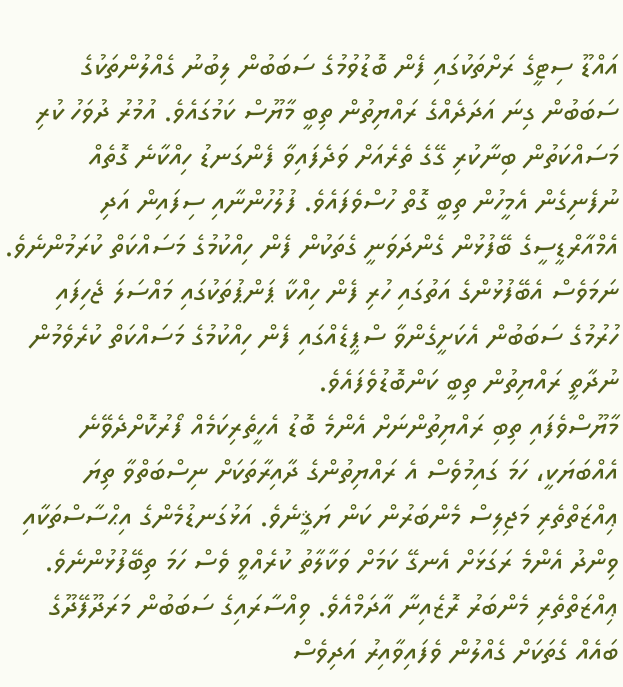އައްޑޫ ސިޓީގެ ރަށްތަކުގައި ފެން ބޮޑުވުމުގެ ސަބަބުން ލިބުނު ގެއްލުންތަކުގެ ސަބަބުން ގިނަ އަދަދެއްގެ ރައްޔިތުން ތިބީ މާޔޫސް ކަމުގައެވެ. އުމުރު ދުވަހު ކުރި މަސައްކަތުން ބިނާކުރި ގޭގެ ތެރެއަށް ވަދެފައިވާ ފެންގަނޑު ހިއްކާނެ ގޮތެއް ނުފެނިގެން އެމީހުން ތިބީ ގޮތް ހުސްވެފައެވެ. ފުލުހުންނާއި ސިފައިން އަދި އެމްއާރްޑީސީގެ ބޭފުޅުން ގެންދަވަނީ ގެތަކުން ފެން ހިއްކުމުގެ މަސައްކަތް ކުރަމުންނެވެ. ނަމަވެސް އެބޭފުޅުންގެ އަތުގައި ހުރި ފެން ހިއްކާ ޕަންޕުތަކުގައި މައްސަލަ ޖެހިފައި ހުރުމުގެ ސަބަބުން އެކަށީގެންވާ ސްޕީޑެއްގައި ފެން ހިއްކުމުގެ މަސައްކަތް ކުރެވެމުން ނުދާތީ ރައްޔިތުން ތިބީ ކަންބޮޑުވެފައެވެ.
މާޔޫސްވެފައި ތިބި ރައްޔިތުންނަށް އެންމެ ބޮޑު އެހީތެރިކަމެއް ފޯރުކޮށްދެވޭނެ އެއްބަޔަކީ، ހަމަ ގައިމުވެސް އެ ރައްޔިތުންގެ ދާއިރާތަކަށް ނިސްބަތްވާ ތިޔަ ޢިއްޒަތްތެރި މަޖިލިސް މެންބަރުން ކަން ޔަޤީނެވެ. އަޅުގަނޑުމެންގެ އިޙްސާސްތަކާއި ވިންދު އެންމެ ރަގަޅަށް އެނގޭ ކަމަށް ވަކާލާތު ކުރެއްވީ ވެސް ހަމަ ތިބޭފުޅުންނެވެ.
ޢިއްޒަތްތެރި މެންބަރު ރޮޒެއިނާ އާދަމްއެވެ. ވިއްސާރައިގެ ސަބަބުން މަރަދޫފޭދޫގެ ބައެއް ގެތަކަށް ގެއްލުން ވެފައިވާއިރު އަދިވެސް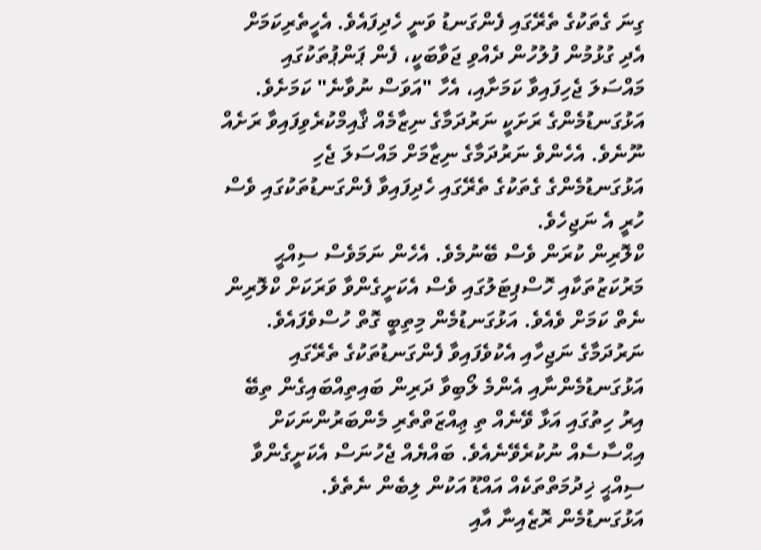ގިނަ ގެތަކުގެ ތެރޭގައި ފެންގަނޑު ވަނީ ހެދިފައެވެ. އެހީތެރިކަމަށް އެދި ގުޅުމުން ފުލުހުން ދެއްވި ޖަވާބަކީ، ފެން ޕަންޕުތަކުގައި މައްސަލަ ޖެހިފައިވާ ކަމަށާއި، އެހާ "އަވަސް ނުވާނެ" ކަމަށެވެ. އަޅުގަނޑުމެންގެ ރަށަކީ ނަރުދަމާގެ ނިޒާމެއް ޤާއިމްކުރެވިފައިވާ ރަށެއް ނޫނެވެ. އެހެންވެ ނަރުދަމާގެ ނިޒާމަށް މައްސަލަ ޖެހި އަޅުގަނޑުމެންގެ ގެތަކުގެ ތެރޭގައި ހެދިފައިވާ ފެންގަނޑުތަކުގައި ވެސް ހުރީ އެ ނަޖިހެވެ.
ކްލޮރިން ކުރަން ވެސް ބޭނުމެވެ. އެހެން ނަމަވެސް ސިއްޙީ މަރުކަޒުތަކާއި ހޮސްޕިޓަލުގައި ވެސް އެކަށީގެންވާ ވަރަކަށް ކްލޮރިން ނެތް ކަމަށް ވެއެވެ. އަޅުގަނޑުމެން މިތިބީ ގޮތް ހުސްވެފައެވެ. ނަރުދަމާގެ ނަޖިހާއި އެކުވެފައިވާ ފެންގަނޑުތަކުގެ ތެރޭގައި އަޅުގަނޑުމެންނާއި އެންމެ ލޯބިވާ ދަރިން ބައިތިއްބައިގެން ތިބޭ އިރު ހިތުގައި އަޅާ ވޭނެއް ތި ޢިއްޒަތްތެރި މެންބަރުންނަކަށް އިޙްސާސެއް ނުކުރެވޭނެއެވެ. ބައްޔެއް ޖެހުނަސް އެކަށީގެންވާ ސިއްޙީ ޚިދުމަތްތަކެއް އައްޑޫ އަކުން ލިބެން ނެތެވެ.
އަޅުގަނޑުމެން ރޮޒެއިނާ އާއި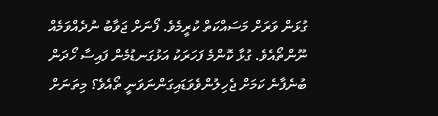ގުޅަން ވަރަށް މަސައްކަތް ކުރީމެވެ. ފޯނަށް ޖަވާބު ނުދެއްވަމެއް ނޫންތޯއެވެ. ގުޅާ ކޮންމެ ފަހަރަކު އަޅުގަނޑުމެން ފައިސާ ހޯދަން ބުނެފާނެ ކަމަށް ޖެހިލުންވެވަޑައިގަންނަވަނީ ތޯއެވެ؟ މިތަނަށް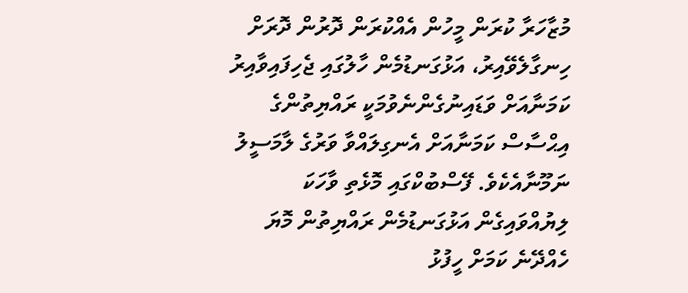މުޒާހަރާ ކުރަން މީހުން އެއްކުރަން ދޮރުން ދޮރަށް ހިނގާލެވޭއިރު، އަޅުގަނޑުމެން ހާލުގައި ޖެހިފައިވާއިރު ކަމަނާއަށް ވަޑައިނުގެންނެވުމަކީ ރައްޔިތުންގެ އިޙްސާސް ކަމަނާއަށް އެނގިލައްވާ ވަރުގެ ލާމަސީލު ނަމޫނާއެކެވެ. ފޭސްބުކްގައި މޮޅެތި ވާހަކަ ލިޔުއްވައިގެން އަޅުގަނޑުމެން ރައްޔިތުން މޮޔަ ހެއްދޭނެ ކަމަށް ހީފުޅު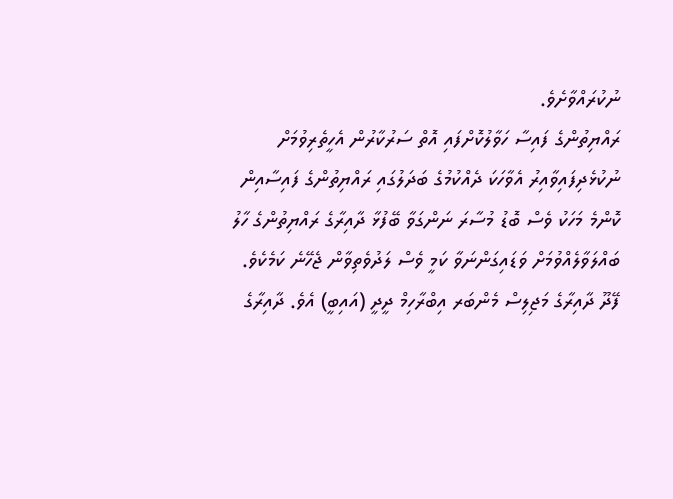ނުކުރައްވާށެވެ.
ރައްޔިތުންގެ ފައިސާ ހަވާލުކޮށްފައި އޮތް ސަރުކާރުން އެހީތެރިވުމަށް ނުކުޅެދިފައިވާއިރު އެވާހަކަ ދެއްކުމުގެ ބަދަލުގައި ރައްޔިތުންގެ ފައިސާއިން ކޮންމެ މަހަކު ވެސް ބޮޑު މުސާރަ ނަންގަވާ ބޭފުޅާ ދާއިރާގެ ރައްޔިތުންގެ ހާލު ބައްލަވާލެއްވުމަށް ވަޑައިގަންނަވާ ކަމީ ވެސް ލަދުވެތިވާން ޖެހޭނެ ކަމެކެވެ.
ފޭދޫ ދާއިރާގެ މަޖިލިސް މެންބަރ އިބްރާހިމް ދީދީ (އައިބީ) އެވެ. ދާއިރާގެ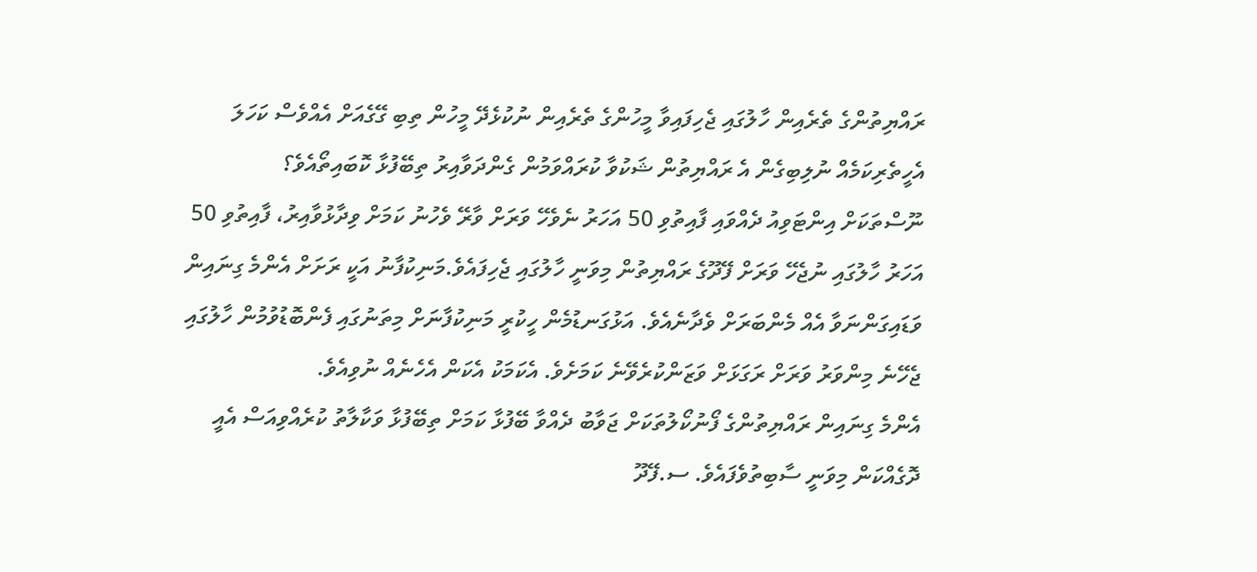ރައްޔިތުންގެ ތެރެއިން ހާލުގައި ޖެހިފައިވާ މީހުންގެ ތެރެއިން ނުކުޅެދޭ މީހުން ތިބި ގޭގެއަށް އެއްވެސް ކަހަލަ އެހީތެރިކަމެއް ނުލިބިގެން އެ ރައްޔިތުން ޝަކުވާ ކުރައްވަމުން ގެންދަވާއިރު ތިބޭފުޅާ ކޮބައިތޯއެވެ؟
ނޫސްތަކަށް އިންޓަވިއު ދެއްވައި ފާއިތުވި 50 އަހަރު ނެވެހޭ ވަރަށް ވާރޭ ވެހުނު ކަމަށް ވިދާޅުވާއިރު، ފާއިތުވި 50 އަހަރު ހާލުގައި ނުޖެހޭ ވަރަށް ފޭދޫގެ ރައްޔިތުން މިވަނީ ހާލުގައި ޖެހިފައެވެ.މަނިކުފާނު އަކީ ރަށަށް އެންމެ ގިނައިން ވަޑައިގަންނަވާ އެއް މެންބަރަށް ވެދާނެއެވެ. އަޅުގަނޑުމެން ހީކުރީ މަނިކުފާނަށް މިތަނުގައި ފެންބޮޑުވުމުން ހާލުގައި ޖެހޭނެ މިންވަރު ވަރަށް ރަގަޅަށް ވަޒަންކުރެވޭނެ ކަމަށެވެ. އެކަމަކު އެކަން އެހެނެއް ނުވިއެވެ.
އެންމެ ގިނައިން ރައްޔިތުންގެ ފޯނުކޯލުތަކަށް ޖަވާބު ދެއްވާ ބޭފުޅާ ކަމަށް ތިބޭފުޅާ ވަކާލާތު ކުރެއްވިއަސް އެއީ ދޮގެއްކަން މިވަނީ ސާބިތުވެފައެވެ. ސ.ފޭދޫ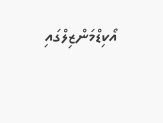އޯކިޑްމަންޒިލްގައި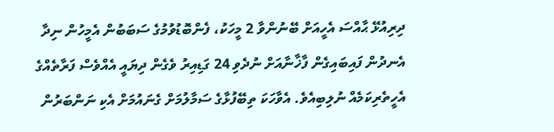ދިރިއުޅޭ ޙާއްސަ އެހީއަށް ބޭނުންވާ 2 މީހަކު، ފެންބޮޑުވުމުގެ ސަބަބުން އެމީހުން ނިދާ އެނދުން ފައިބައިގެން ފާޚާނާއަށް ނުދެވި 24 ގަޑިއިރު ވެގެން ދިޔައީ އެއްވެސް ފަރާތެއްގެ އެހީތެރިކަމެއް ނުލިބިއެވެ. އެވާހަކަ ތިބޭފުޅާގެ ސަމާލުމަށް ގެނައުމަށް އެކި ނަންބަރުން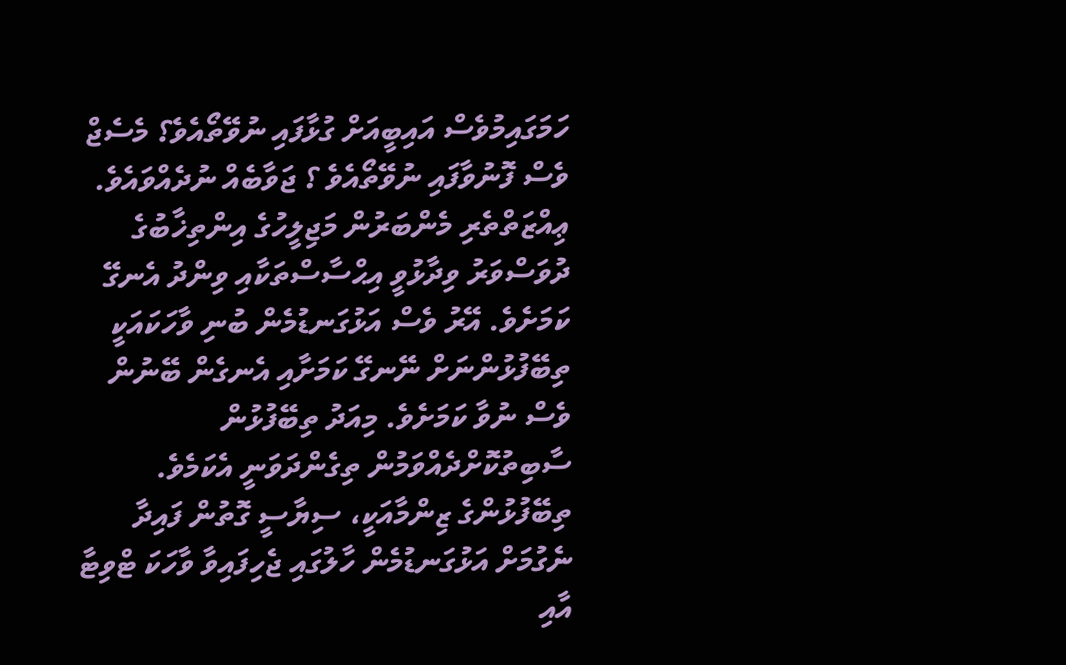ހަމަގައިމުވެސް އައިބީއަށް ގުޅާފައި ނުވޭތޯއެވެ؟ މެސެޖް ވެސް ފޮނުވާފައި ނުވޭތޯއެވެ ؟ ޖަވާބެއް ނުދެއްވައެވެ.
ޢިއްޒަތްތެރި މެންބަރުން މަޖިލީހުގެ އިންތިޚާބުގެ ދުވަސްވަރު ވިދާޅުވީ އިޙްސާސްތަކާއި ވިންދު އެނގޭ ކަމަށެވެ. އޭރު ވެސް އަޅުގަނޑުމެން ބުނި ވާހަކައަކީ ތިބޭފުޅުންނަށް ނޭނގޭ ކަމަށާއި އެނގެން ބޭނުން ވެސް ނުވާ ކަމަށެވެ. މިއަދު ތިބޭފުޅުން ސާބިތުކޮށްދެއްވަމުން ތިގެންދަވަނީ އެކަމެވެ. ތިބޭފުޅުންގެ ޒިންމާއަކީ، ސިޔާސީ ގޮތުން ފައިދާ ނެގުމަށް އަޅުގަނޑުމެން ހާލުގައި ޖެހިފައިވާ ވާހަކަ ޓްވިޓާ އާއި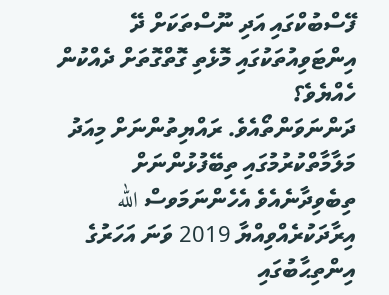ފޭސްބުކްގައި އަދި ނޫސްތަކަށް ދޭ އިންޓަވިއުތަކުގައި މޮޅެތި ގޮތްގޮތަށް ދެއްކުން ހެއްޔެވެ؟
ދަންނަވަންތޯއެވެ. ރައްޔިތުންނަށް މިއަދު މަލާމާތްކުރުމުގައި ތިބޭފުޅުންނަށް ތިބެވިދާނެއެވެ އެހެންނަމަވސް الله އިރާދަކުރެއްވިއްޔާ 2019 ވަނަ އަހަރުގެ އިންތިޙާބުގައި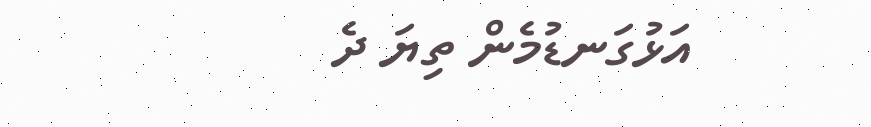އަޅުގަނޑުމެން ތިޔަ ދެ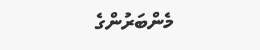މެންބަރުންގެ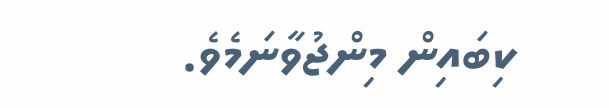ކިބައިން މިންޖުވާނަމެވެ.